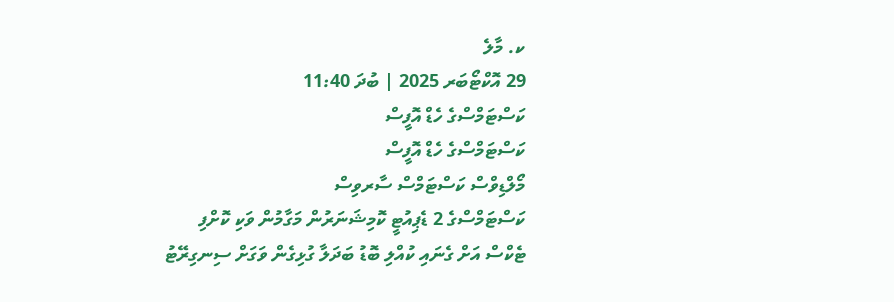ކ. މާލެ
29 އޮކްޓޯބަރ 2025 | ބުދަ 11:40
ކަސްޓަމްސްގެ ހެޑް އޮފީސް
ކަސްޓަމްސްގެ ހެޑް އޮފީސް
މޯލްޑިވްސް ކަސްޓަމްސް ސާރވިސް
ކަސްޓަމްސްގެ 2 ޑެޕިއުޓީ ކޮމިޝަނަރުން މަގާމުން ވަކި ކޮށްފި
ޓެކްސް އަށް ގެނައި ކުއްލި ބޮޑު ބަދަލާ ގުޅިގެން ވަގަށް ސިނގިރޭޓު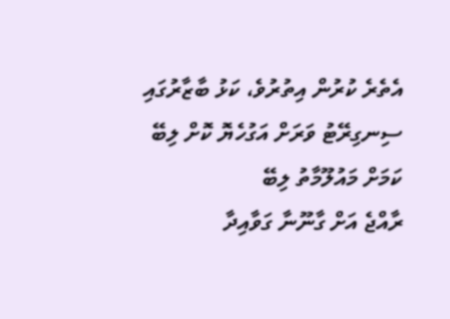އެތެރެ ކުރުން އިތުރުވެ، ކަޅު ބާޒާރުގައި ސިނގިރޭޓު ވަރަށް އަގުހެޔޮ ކޮށް ލިބޭ ކަމަށް މައުލޫމާތު ލިބޭ
ރާއްޖެ އަށް ގާނޫނާ ގަވާއިދާ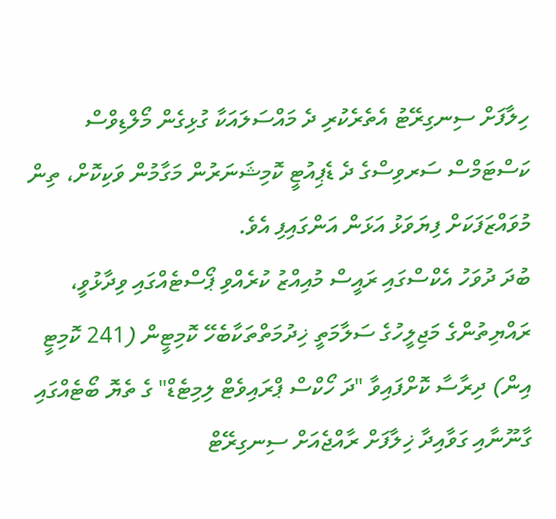ހިލާފަށް ސިނގިރޭޓު އެތެރެކުރި ދެ މައްސަލައަކާ ގުޅިގެން މޯލްޑިވްސް ކަސްޓަމްސް ސަރވިސްގެ ދެ ޑެޕިއުޓީ ކޮމިޝަނަރުން މަގާމުން ވަކިކޮށް، ތިން މުވައްޒަފަކަށް ފިޔަވަޅު އަޅަން އަންގައިފި އެވެ.
ބުދަ ދުވަހު އެކްސްގައި ރައީސް މުއިއްޒު ކުރެއްވި ޕޯސްޓެއްގައި ވިދާޅުވީ، ރައްޔިތުންގެ މަޖިލީހުގެ ސަލާމަތީ ޚިދުމަތްތަކާބެހޭ ކޮމިޓީން (241 ކޮމިޓީ އިން) ދިރާސާ ކޮށްފައިވާ "ދަ ހޯކްސް ޕްރައިވެޓް ލިމިޓެޑް" ގެ ތެޔޮ ބޯޓެއްގައި ގާނޫނާއި ގަވާއިދާ ޚިލާފަށް ރާއްޖެއަށް ސިނގިރޭޓް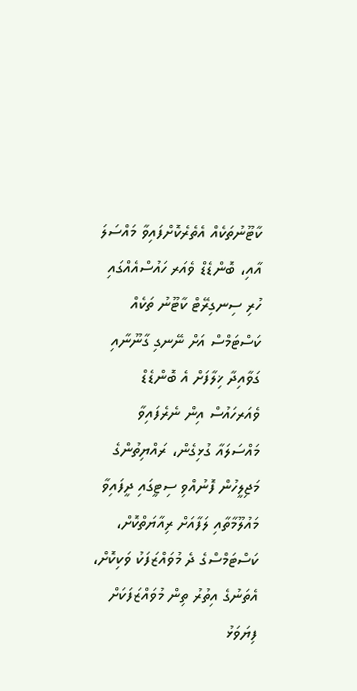ކާޓޫނުތަކެއް އެތެރެކޮށްފައިވާ މައްސަލަ އާއި، ބޮންޑެޑް ވެއަރ ހައުސްއެއްގައި ހުރި ސިނގިރޭޓް ކާޓޫނު ތަކެއް ކަސްޓަމްސް އަށް ނޭނގި ގާނޫނާއި ގަވާއިދާ ޚިލާފަށް އެ ބޮންޑެޑް ވެއަރހައުސް އިން ނެރެފައިވާ މައްސަލައާ ގުޅިގެން، ރައްޔިތުންގެ މަޖިލީހުން ފޮނުއްވި ސިޓީގައި ދީފައިވާ މައުލޫމާތާއި ލަފާއަށް ރިއާޔަތްކޮށް، ކަސްޓަމްސްގެ ދެ މުވައްޒަފަކު ވަކިކޮށް، އެތަނުގެ އިތުރު ތިން މުވައްޒަފަކަށް ފިޔަވަޅު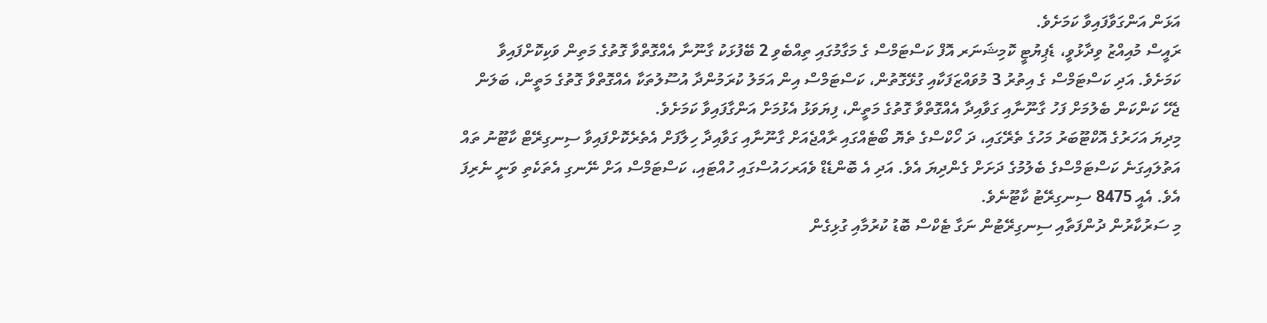އަޅަން އަންގަވާފައިވާ ކަމަށެވެ.
ރައީސް މުއިއްޒު ވިދާޅުވީ، ޑެޕިޔުޓީ ކޮމިޝަނަރ އޮފް ކަސްޓަމްސް ގެ މަގާމުގައި ތިއްބެވި 2 ބޭފުޅަކު ގާނޫނާ އެއްގޮތްވާ ގޮތުގެ މަތިން ވަކިކޮށްފައިވާ ކަމަށެވެ. އަދި ކަސްޓަމްސް ގެ އިތުރު 3 މުވައްޒަފަކާއި ގުޅޭގޮތުން، ކަސްޓަމްސް އިން އަމަލު ކުރަމުންދާ އުސޫލުތަކާ އެއްގޮތްވާ ގޮތުގެ މަތީން، ބަލަން ޖެހޭ ކަންކަން ބެލުމަށް ފަހު ގާނޫނާއި ގަވާއިދާ އެއްގޮތްވާ ގޮތުގެ މަތީން، ފިޔަވަޅު އެޅުމަށް އަންގާފައިވާ ކަމަށެވެ.
މިދިޔަ އަހަރުގެ އޮކްޓޫބަރު މަހުގެ ތެރޭގައި، ދަ ހޯކްސްގެ ތެޔޮ ބޯޓެއްގައި ރާއްޖެއަށް ގާނޫނާއި ގަވާއިދާ ހިލާފަށް އެތެރެކޮށްފައިވާ ސިނގިރޭޓް ކާޓޫނު ތައް އަތުލައިގަނެ ކަސްޓަމްސްގެ ބެލުމުގެ ދަށަށް ގެންދިޔަ އެވެ. އަދި އެ ބޮންޑެޑް ވެއަރހައުސްގައި ހުއްޓައި، ކަސްޓަމްސް އަށް ނޭނގި އެތަކެތި ވަނީ ނެރިފަ އެވެ. އެއީ 8475 ސިނގިރޭޓު ކާޓޫނެވެ.
މި ސަރުކާރުން ދުންފަތާއި ސިނގިރޭޓުން ނަގާ ޓެކްސް ބޮޑު ކުރުމާއި ގުޅިގެން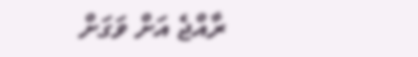ރާއްޖެ އަށް ވަގަށް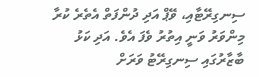ސިނގިރޭޓާއި، ވޭޕް އަދި ދުންފަތް އެތެރެ ކުރާ މިންވަރު ވަނީ އިތުރު ވެފަ އެވެ. އަދި ކަޅު ބާޒާރުގައި ސިނގިރޭޓު ވަރަށް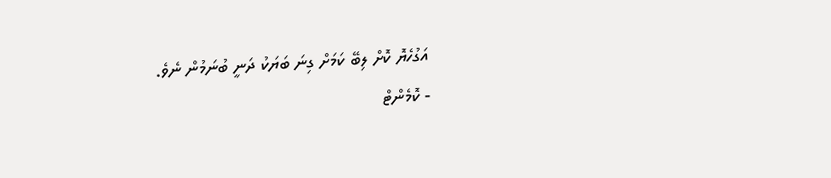އަގުހެޔޮ ކޮށް ލިބޭ ކަމަށް ގިނަ ބަޔަކު ދަނީ ބުނަމުން ނެވެ.
- ކޮމެންޓް